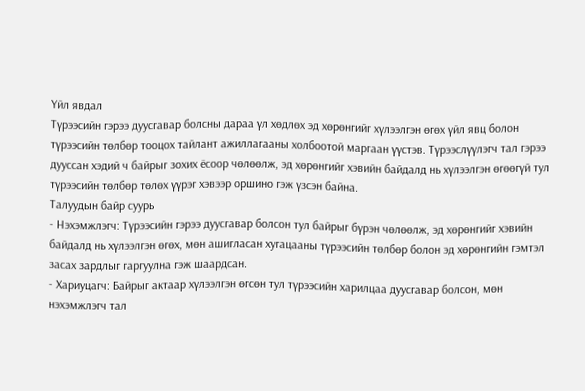Үйл явдал
Түрээсийн гэрээ дуусгавар болсны дараа үл хөдлөх эд хөрөнгийг хүлээлгэн өгөх үйл явц болон түрээсийн төлбөр тооцох тайлант ажиллагааны холбоотой маргаан үүстэв. Түрээслүүлэгч тал гэрээ дууссан хэдий ч байрыг зохих ёсоор чөлөөлж, эд хөрөнгийг хэвийн байдалд нь хүлээлгэн өгөөгүй тул түрээсийн төлбөр төлөх үүрэг хэвээр оршино гэж үзсэн байна.
Талуудын байр суурь
- Нэхэмжлэгч: Түрээсийн гэрээ дуусгавар болсон тул байрыг бүрэн чөлөөлж, эд хөрөнгийг хэвийн байдалд нь хүлээлгэн өгөх, мөн ашигласан хугацааны түрээсийн төлбөр болон эд хөрөнгийн гэмтэл засах зардлыг гаргуулна гэж шаардсан.
- Хариуцагч: Байрыг актаар хүлээлгэн өгсөн тул түрээсийн харилцаа дуусгавар болсон, мөн нэхэмжлэгч тал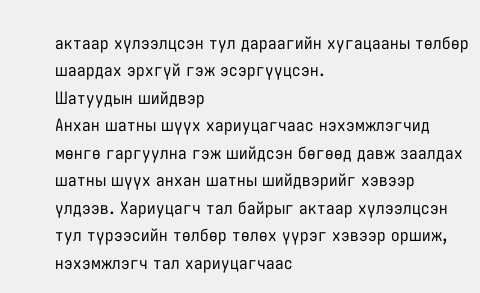актаар хүлээлцсэн тул дараагийн хугацааны төлбөр шаардах эрхгүй гэж эсэргүүцсэн.
Шатуудын шийдвэр
Анхан шатны шүүх хариуцагчаас нэхэмжлэгчид мөнгө гаргуулна гэж шийдсэн бөгөөд давж заалдах шатны шүүх анхан шатны шийдвэрийг хэвээр үлдээв. Хариуцагч тал байрыг актаар хүлээлцсэн тул түрээсийн төлбөр төлөх үүрэг хэвээр оршиж, нэхэмжлэгч тал хариуцагчаас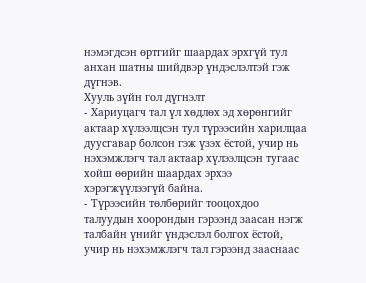нэмэгдсэн өртгийг шаардах эрхгүй тул анхан шатны шийдвэр үндэслэлтэй гэж дүгнэв.
Хууль зүйн гол дүгнэлт
- Хариуцагч тал үл хөдлөх эд хөрөнгийг актаар хүлээлцсэн тул түрээсийн харилцаа дуусгавар болсон гэж үзэх ёстой, учир нь нэхэмжлэгч тал актаар хүлээлцсэн тугаас хойш өөрийн шаардах эрхээ хэрэгжүүлээгүй байна.
- Түрээсийн төлбөрийг тооцохдоо талуудын хоорондын гэрээнд заасан нэгж талбайн үнийг үндэслэл болгох ёстой, учир нь нэхэмжлэгч тал гэрээнд зааснаас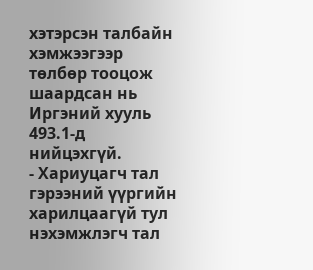хэтэрсэн талбайн хэмжээгээр төлбөр тооцож шаардсан нь Иргэний хууль 493.1-д нийцэхгүй.
- Хариуцагч тал гэрээний үүргийн харилцаагүй тул нэхэмжлэгч тал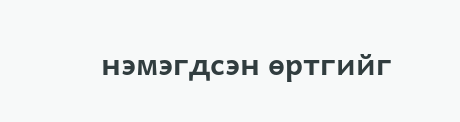нэмэгдсэн өртгийг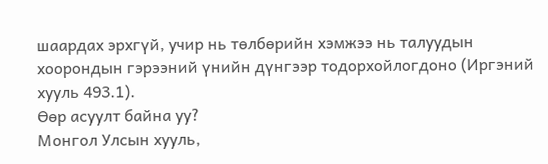шаардах эрхгүй, учир нь төлбөрийн хэмжээ нь талуудын хоорондын гэрээний үнийн дүнгээр тодорхойлогдоно (Иргэний хууль 493.1).
Өөр асуулт байна уу?
Монгол Улсын хууль,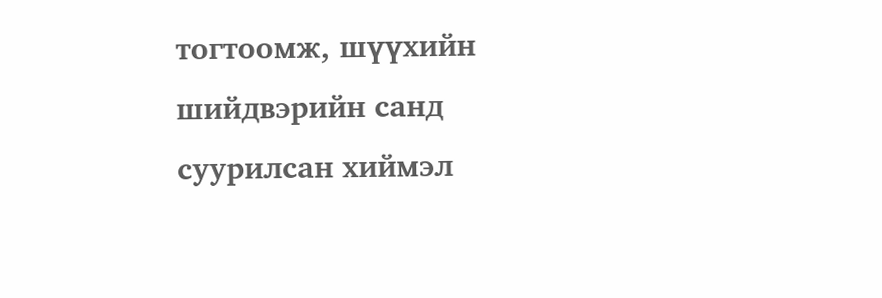тогтоомж, шүүхийн шийдвэрийн санд суурилсан хиймэл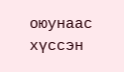оюунаас хүссэн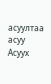асуултаа асуу
Асуух